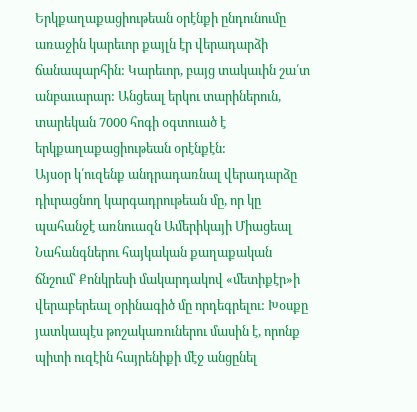Երկքաղաքացիութեան օրէնքի ընդունումը առաջին կարեւոր քայլն էր վերադարձի ճանապարհին: Կարեւոր, բայց տակաւին շա՛տ անբաւարար: Անցեալ երկու տարիներուն, տարեկան 7000 հոգի օգտուած է երկքաղաքացիութեան օրէնքէն:
Այսօր կ՛ուզենք անդրադառնալ վերադարձը դիւրացնող կարգադրութեան մը, որ կը պահանջէ առնուազն Ամերիկայի Միացեալ Նահանգներու հայկական քաղաքական ճնշում՝ Քոնկրեսի մակարդակով «մետիքէր»ի վերաբերեալ օրինագիծ մը որդեգրելու: Խօսքը յատկապէս թոշակառուներու մասին է, որոնք պիտի ուզէին հայրենիքի մէջ անցընել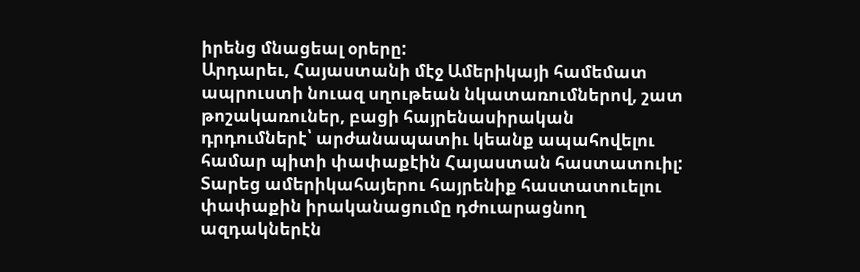իրենց մնացեալ օրերը:
Արդարեւ, Հայաստանի մէջ Ամերիկայի համեմատ ապրուստի նուազ սղութեան նկատառումներով, շատ թոշակառուներ, բացի հայրենասիրական դրդումներէ՝ արժանապատիւ կեանք ապահովելու համար պիտի փափաքէին Հայաստան հաստատուիլ:
Տարեց ամերիկահայերու հայրենիք հաստատուելու փափաքին իրականացումը դժուարացնող ազդակներէն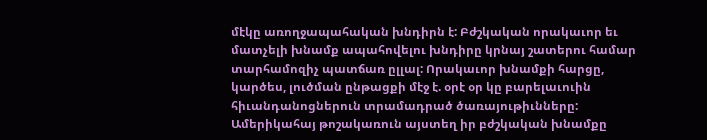մէկը առողջապահական խնդիրն է: Բժշկական որակաւոր եւ մատչելի խնամք ապահովելու խնդիրը կրնայ շատերու համար տարհամոզիչ պատճառ ըլլալ: Որակաւոր խնամքի հարցը, կարծես, լուծման ընթացքի մէջ է. օրէ օր կը բարելաւուին հիւանդանոցներուն տրամադրած ծառայութիւնները: Ամերիկահայ թոշակառուն այստեղ իր բժշկական խնամքը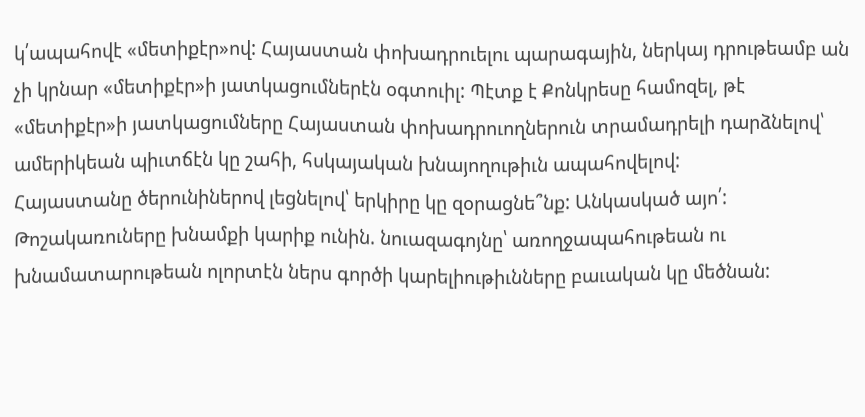կ՛ապահովէ «մետիքէր»ով: Հայաստան փոխադրուելու պարագային, ներկայ դրութեամբ ան չի կրնար «մետիքէր»ի յատկացումներէն օգտուիլ: Պէտք է Քոնկրեսը համոզել, թէ «մետիքէր»ի յատկացումները Հայաստան փոխադրուողներուն տրամադրելի դարձնելով՝ ամերիկեան պիւտճէն կը շահի, հսկայական խնայողութիւն ապահովելով:
Հայաստանը ծերունիներով լեցնելով՝ երկիրը կը զօրացնե՞նք: Անկասկած այո՛: Թոշակառուները խնամքի կարիք ունին. նուազագոյնը՝ առողջապահութեան ու խնամատարութեան ոլորտէն ներս գործի կարելիութիւնները բաւական կը մեծնան: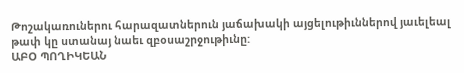Թոշակառուներու հարազատներուն յաճախակի այցելութիւններով յաւելեալ թափ կը ստանայ նաեւ զբօսաշրջութիւնը:
ԱԲՕ ՊՈՂԻԿԵԱՆ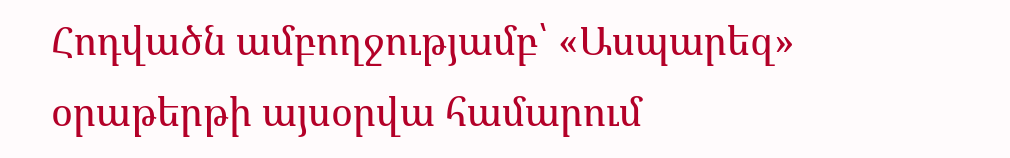Հոդվածն ամբողջությամբ՝ «Ասպարեզ» օրաթերթի այսօրվա համարում